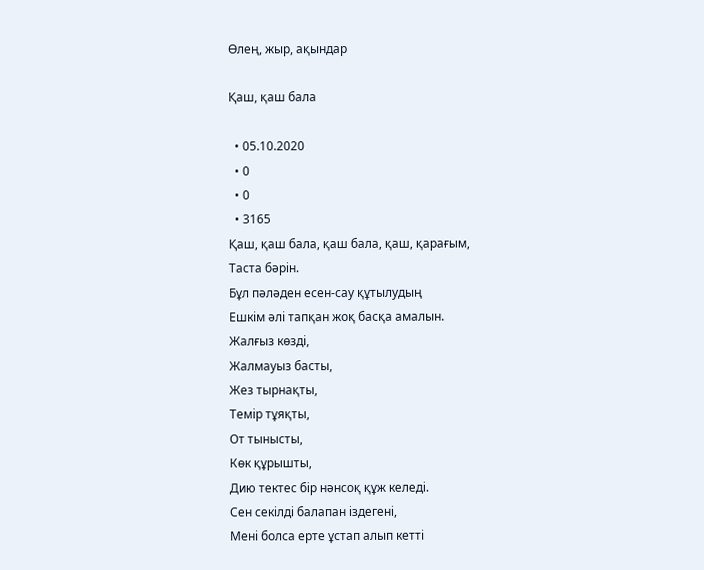Өлең, жыр, ақындар

Қаш, қаш бала

  • 05.10.2020
  • 0
  • 0
  • 3165
Қаш, қаш бала, қаш бала, қаш, қарағым,
Таста бәрiн.
Бұл пәләден есен-сау құтылудың
Ешкiм әлi тапқан жоқ басқа амалын.
Жалғыз көздi,
Жалмауыз басты,
Жез тырнақты,
Темiр тұяқты,
От тынысты,
Көк құрышты,
Дию тектес бiр нәнсоқ құж келедi.
Сен секiлдi балапан iздегенi,
Менi болса ерте ұстап алып кеттi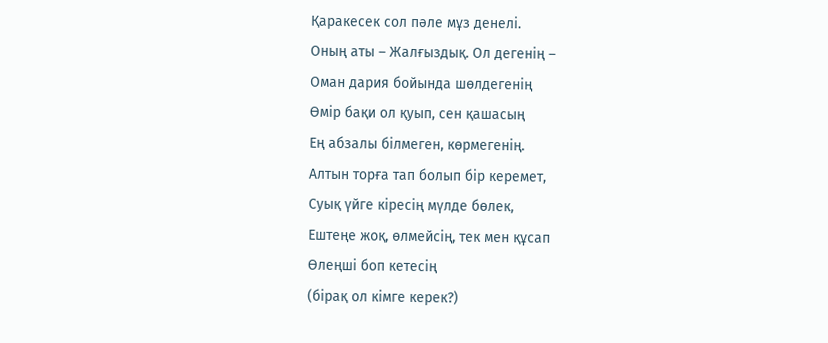Қаракесек сол пәле мұз денелi.
Оның аты – Жалғыздық. Ол дегенiң –
Оман дария бойында шөлдегенiң
Өмiр бақи ол қуып, сен қашасың
Ең абзалы бiлмеген, көрмегенiң.
Алтын торға тап болып бiр керемет,
Суық үйге кiресiң мүлде бөлек,
Ештеңе жоқ, өлмейсiң, тек мен құсап
Өлеңшi боп кетесiң
(бiрақ ол кiмге керек?)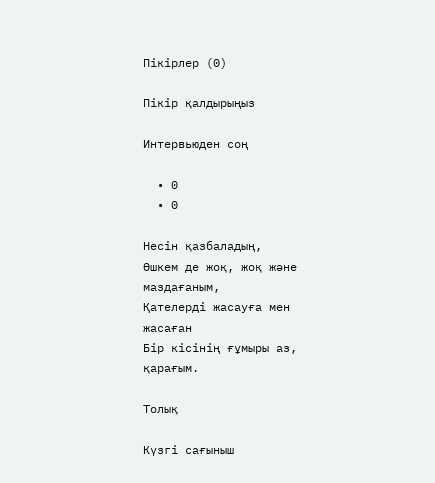Пікірлер (0)

Пікір қалдырыңыз

Интервьюден соң

  • 0
  • 0

Несiн қазбаладың,
Өшкем де жоқ, жоқ және маздағаным,
Қателердi жасауға мен жасаған
Бiр кiсiнiң ғұмыры аз, қарағым.

Толық

Күзгі сағыныш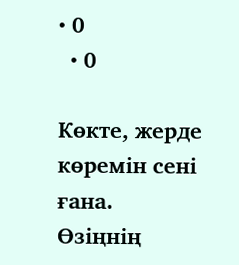• 0
  • 0

Көкте, жерде көремін сені ғана.
Өзіңнің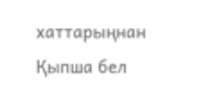хаттарыңнан
Қыпша бел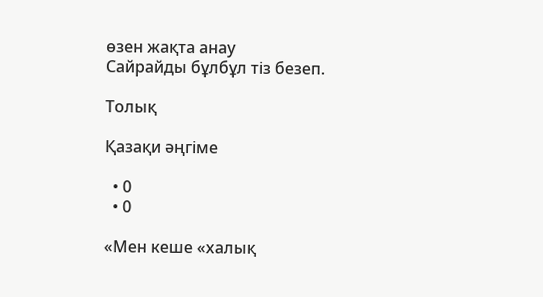өзен жақта анау
Сайрайды бұлбұл тіз безеп.

Толық

Қазақи әңгіме

  • 0
  • 0

«Мен кеше «халық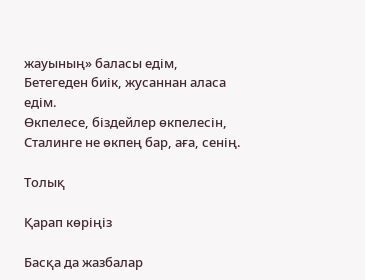жауының» баласы едім,
Бетегеден биік, жусаннан аласа едім.
Өкпелесе, біздейлер өкпелесін,
Сталинге не өкпең бар, аға, сенің.

Толық

Қарап көріңіз

Басқа да жазбалар